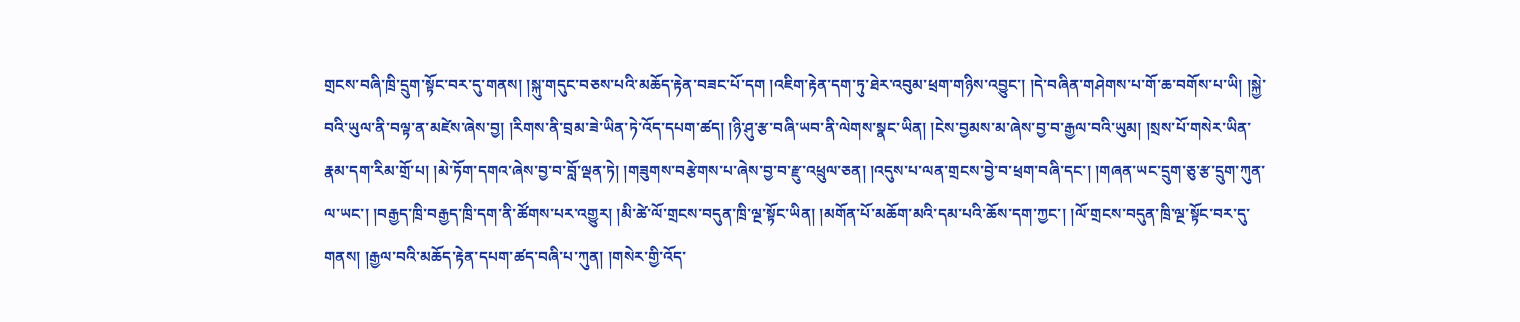གྲངས་བཞི་ཁྲི་དྲུག་སྟོང་བར་དུ་གནས། །སྐུ་གདུང་བཅས་པའི་མཆོད་རྟེན་བཟང་པོ་དག །འཇིག་རྟེན་དག་ཏུ་ཐེར་འབུམ་ཕྲག་གཉིས་འབྱུང་། །དེ་བཞིན་གཤེགས་པ་གོ་ཆ་བགོས་པ་ཡི། །སྐྱེ་བའི་ཡུལ་ནི་བལྟ་ན་མཛེས་ཞེས་བྱ། །རིགས་ནི་བྲམ་ཟེ་ཡིན་ཏེ་འོད་དཔག་ཚད། །ཉི་ཤུ་རྩ་བཞི་ཡབ་ནི་ལེགས་སྣང་ཡིན། །ངེས་བྱམས་མ་ཞེས་བྱ་བ་རྒྱལ་བའི་ཡུམ། །སྲས་པོ་གསེར་ཡིན་རྣམ་དག་རིམ་གྲོ་པ། །མེ་ཏོག་དགའ་ཞེས་བྱ་བ་བློ་ལྡན་ཏེ། །གཟུགས་བརྩེགས་པ་ཞེས་བྱ་བ་རྫུ་འཕྲུལ་ཅན། །འདུས་པ་ལན་གྲངས་བྱེ་བ་ཕྲག་བཞི་དང་། །གཞན་ཡང་དྲུག་ཅུ་རྩ་དྲུག་ཀུན་ལ་ཡང་། །བརྒྱད་ཁྲི་བརྒྱད་ཁྲི་དག་ནི་ཚོགས་པར་འགྱུར། །མི་ཚེ་ལོ་གྲངས་བདུན་ཁྲི་ལྔ་སྟོང་ཡིན། །མགོན་པོ་མཆོག་མའི་དམ་པའི་ཆོས་དག་ཀྱང་། །ལོ་གྲངས་བདུན་ཁྲི་ལྔ་སྟོང་བར་དུ་གནས། །རྒྱལ་བའི་མཆོད་རྟེན་དཔག་ཚད་བཞི་པ་ཀུན། །གསེར་གྱི་འོད་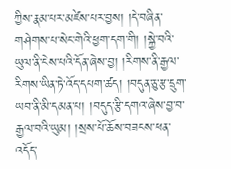ཀྱིས་རྣམ་པར་མཛེས་པར་བྱས། །དེ་བཞིན་གཤེགས་པ་སེང་གེའི་ཕྱག་དག་གི། །སྐྱེ་བའི་ཡུལ་ནི་ངེས་པའི་དོན་ཞེས་བྱ། །རིགས་ནི་རྒྱལ་རིགས་ཡིན་ཏེ་འོད་དཔག་ཚད། །བདུན་ཅུ་རྩ་དྲུག་ཡབ་ནི་མི་དམན་པ། །བདུད་རྩི་དགའ་ཞེས་བྱ་བ་རྒྱལ་བའི་ཡུམ། །སྲས་པོ་ཆོས་བཟངས་ཕན་འདོད་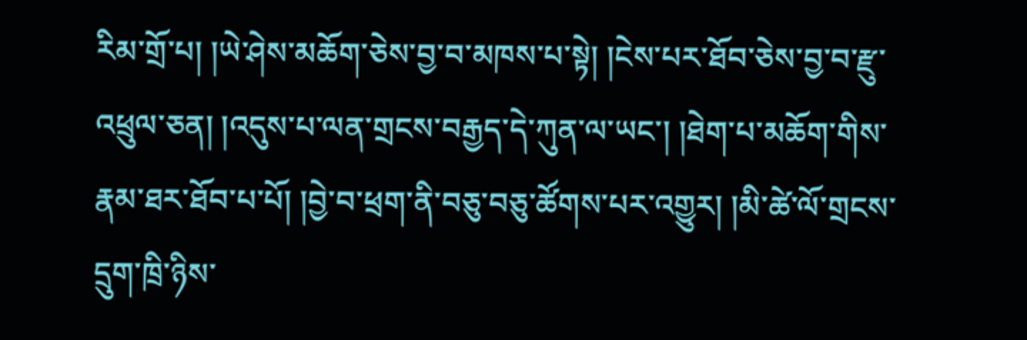རིམ་གྲོ་པ། །ཡེ་ཤེས་མཆོག་ཅེས་བྱ་བ་མཁས་པ་སྟེ། །ངེས་པར་ཐོབ་ཅེས་བྱ་བ་རྫུ་འཕྲུལ་ཅན། །འདུས་པ་ལན་གྲངས་བརྒྱད་དེ་ཀུན་ལ་ཡང་། །ཐེག་པ་མཆོག་གིས་རྣམ་ཐར་ཐོབ་པ་པོ། །བྱེ་བ་ཕྲག་ནི་བཅུ་བཅུ་ཚོགས་པར་འགྱུར། །མི་ཚེ་ལོ་གྲངས་དྲུག་ཁྲི་ཉིས་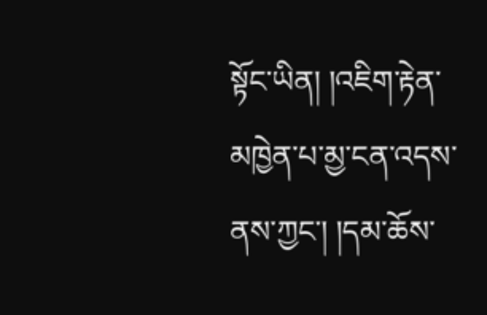སྟོང་ཡིན། །འཇིག་རྟེན་མཁྱེན་པ་མྱ་ངན་འདས་ནས་ཀྱང་། །དམ་ཆོས་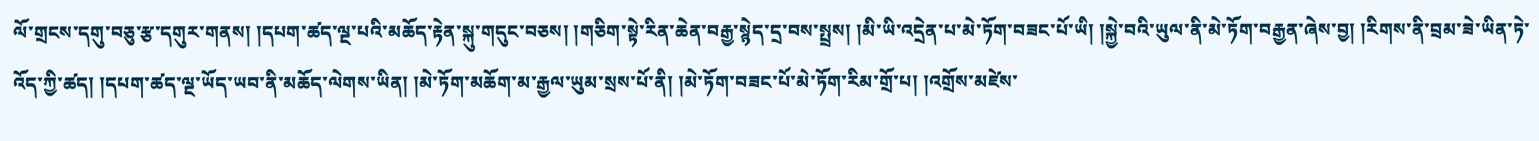ལོ་གྲངས་དགུ་བཅུ་རྩ་དགུར་གནས། །དཔག་ཚད་ལྔ་པའི་མཆོད་རྟེན་སྐུ་གདུང་བཅས། །གཅིག་སྟེ་རིན་ཆེན་བརྒྱ་སྙེད་དྲ་བས་སྤྲས། །མི་ཡི་འདྲེན་པ་མེ་ཏོག་བཟང་པོ་ཡི། །སྐྱེ་བའི་ཡུལ་ནི་མེ་ཏོག་བརྒྱན་ཞེས་བྱ། །རིགས་ནི་བྲམ་ཟེ་ཡིན་ཏེ་འོད་ཀྱི་ཚད། །དཔག་ཚད་ལྔ་ཡོད་ཡབ་ནི་མཆོད་ལེགས་ཡིན། །མེ་ཏོག་མཆོག་མ་རྒྱལ་ཡུམ་སྲས་པོ་ནི། །མེ་ཏོག་བཟང་པོ་མེ་ཏོག་རིམ་གྲོ་པ། །འགྲོས་མཛེས་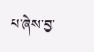པ་ཞེས་བྱ་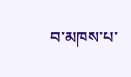བ་མཁས་པ་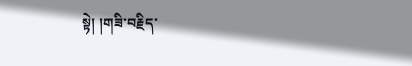སྟེ། །གཟི་བརྗིད་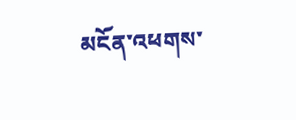མངོན་འཕགས་